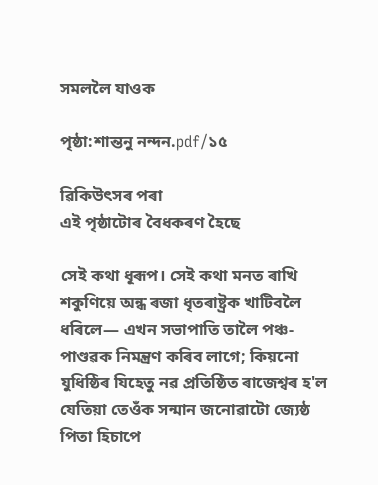সমললৈ যাওক

পৃষ্ঠা:শান্তনু নন্দন.pdf/১৫

ৱিকিউৎসৰ পৰা
এই পৃষ্ঠাটোৰ বৈধকৰণ হৈছে

সেই কথা ধূৰূপ। সেই কথা মনত ৰাখি শকুণিয়ে অন্ধ ৰজা ধৃতৰাষ্ট্ৰক খাটিবলৈ ধৰিলে— এখন সভাপাতি তালৈ পঞ্চ-পাণ্ডৱক নিমন্ত্ৰণ কৰিব লাগে; কিয়নো যুধিষ্ঠিৰ যিহেতু নৱ প্ৰতিষ্ঠিত ৰাজেশ্বৰ হ'ল যেতিয়া তেওঁক সন্মান জনোৱাটো জ্যেষ্ঠ পিতা হিচাপে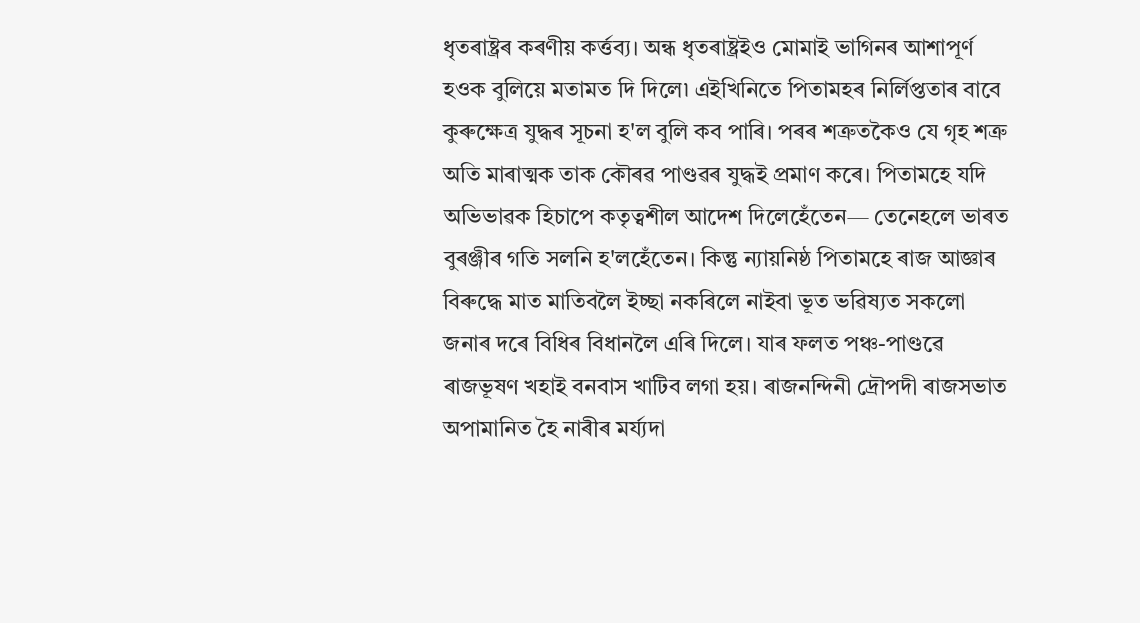ধৃতৰাষ্ট্ৰৰ কৰণীয় কৰ্ত্তব্য। অন্ধ ধৃতৰাষ্ট্ৰইও মোমাই ভাগিনৰ আশাপূৰ্ণ হওক বুলিয়ে মতামত দি দিলে৷ এইখিনিতে পিতামহৰ নিৰ্লিপ্ততাৰ বাবে কুৰুক্ষেত্ৰ যুদ্ধৰ সূচনা হ'ল বুলি কব পাৰি। পৰৰ শত্ৰুতকৈও যে গৃহ শত্ৰু অতি মাৰাত্মক তাক কৌৰৱ পাণ্ডৱৰ যুদ্ধই প্ৰমাণ কৰে। পিতামহে যদি অভিভাৱক হিচাপে কতৃত্বশীল আদেশ দিলেহেঁতেন— তেনেহলে ভাৰত বুৰঞ্জীৰ গতি সলনি হ'লহেঁতেন। কিন্তু ন্যায়নিষ্ঠ পিতামহে ৰাজ আজ্ঞাৰ বিৰুদ্ধে মাত মাতিবলৈ ইচ্ছা নকৰিলে নাইবা ভূত ভৱিষ্যত সকলো জনাৰ দৰে বিধিৰ বিধানলৈ এৰি দিলে। যাৰ ফলত পঞ্চ-পাণ্ডৱে ৰাজভূষণ খহাই বনবাস খাটিব লগা হয়। ৰাজনন্দিনী দ্ৰৌপদী ৰাজসভাত অপামানিত হৈ নাৰীৰ মৰ্য্যদা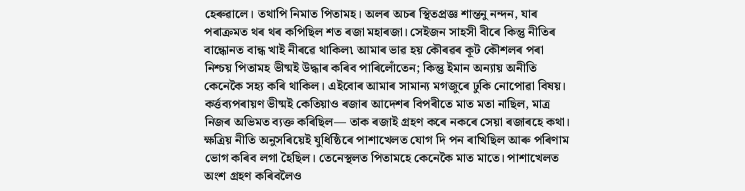হেৰুৱালে। তথাপি নিমাত পিতামহ। অলৰ অচৰ স্থিতপ্ৰজ্ঞ শান্তনু নন্দন, যাৰ পৰাক্ৰমত থৰ থৰ কপিছিল শত ৰজা মহাৰজা। সেইজন সাহসী বীৰে কিন্তু নীতিৰ বান্ধোনত বান্ধ খাই নীৰৱে থাকিল৷ আমাৰ ভাৱ হয় কৌৰৱৰ কূট কৌশলৰ পৰা নিশ্চয় পিতামহ ভীষ্মই উদ্ধাৰ কৰিব পাৰিলোঁতেন; কিন্তু ইমান অন্যায় অনীতি কেনেকৈ সহ্য কৰি থাকিল। এইবোৰ আমাৰ সামান্য মগজুৰে ঢুকি নোপোৱা বিষয়। কৰ্ত্তব্যপৰায়ণ ভীষ্মই কেতিয়াও ৰজাৰ আদেশৰ বিপৰীতে মাত মতা নাছিল, মাত্ৰ নিজৰ অভিমত ব্যক্ত কৰিছিল— তাক ৰজাই গ্ৰহণ কৰে নকৰে সেয়া ৰজাৰহে কথা। ক্ষত্ৰিয় নীতি অনুসৰিয়েই যুধিষ্ঠিৰে পাশাখেলত যোগ দি পন ৰাখিছিল আৰু পৰিণাম ভোগ কৰিব লগা হৈছিল। তেনেস্থলত পিতামহে কেনেকৈ মাত মাতে। পাশাখেলত অংশ গ্ৰহণ কৰিবলৈও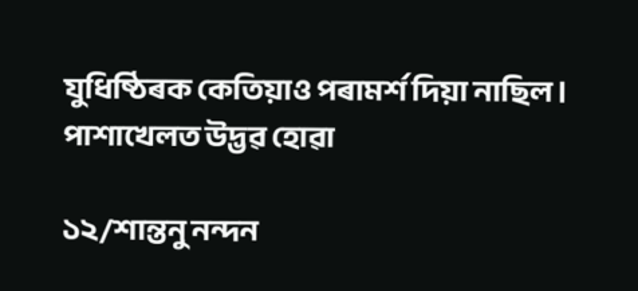যুধিষ্ঠিৰক কেতিয়াও পৰামৰ্শ দিয়া নাছিল। পাশাখেলত উদ্ভৱ হোৱা

১২/শান্তনু নন্দন